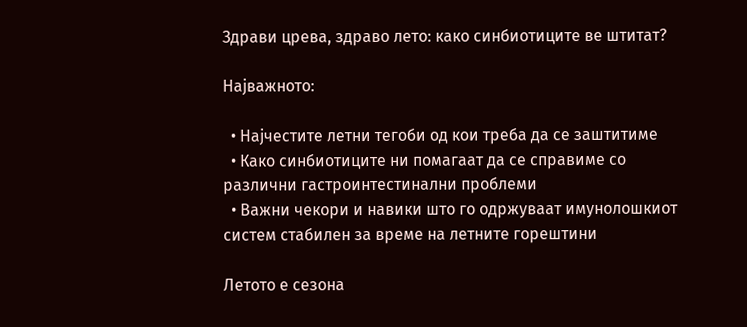Здрави црева, здраво лето: како синбиотиците ве штитат?

Најважното:

  • Најчестите летни тегоби од кои треба да се заштитиме
  • Како синбиотиците ни помагаат да се справиме со различни гастроинтестинални проблеми
  • Важни чекори и навики што го одржуваат имунолошкиот систем стабилен за време на летните горештини

Летото е сезона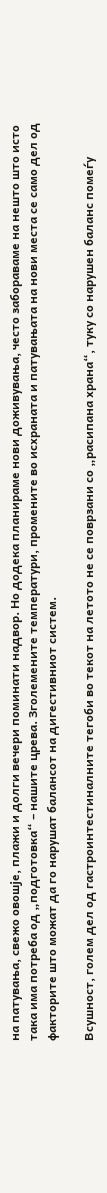на патувања, свежо овошје, плажи и долги вечери поминати надвор. Но додека планираме нови доживувања, често забораваме на нешто што исто така има потреба од „подготовка“ – нашите црева. Зголемените температури, промените во исхраната и патувањата на нови места се само дел од факторите што можат да го нарушат балансот на дигестивниот систем.

Всушност, голем дел од гастроинтестиналните тегоби во текот на летото не се поврзани со „расипана храна“, туку со нарушен баланс помеѓу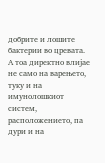добрите и лошите бактерии во цревата. А тоа директно влијае не само на варењето, туку и на имунолошкиот систем, расположението, па дури и на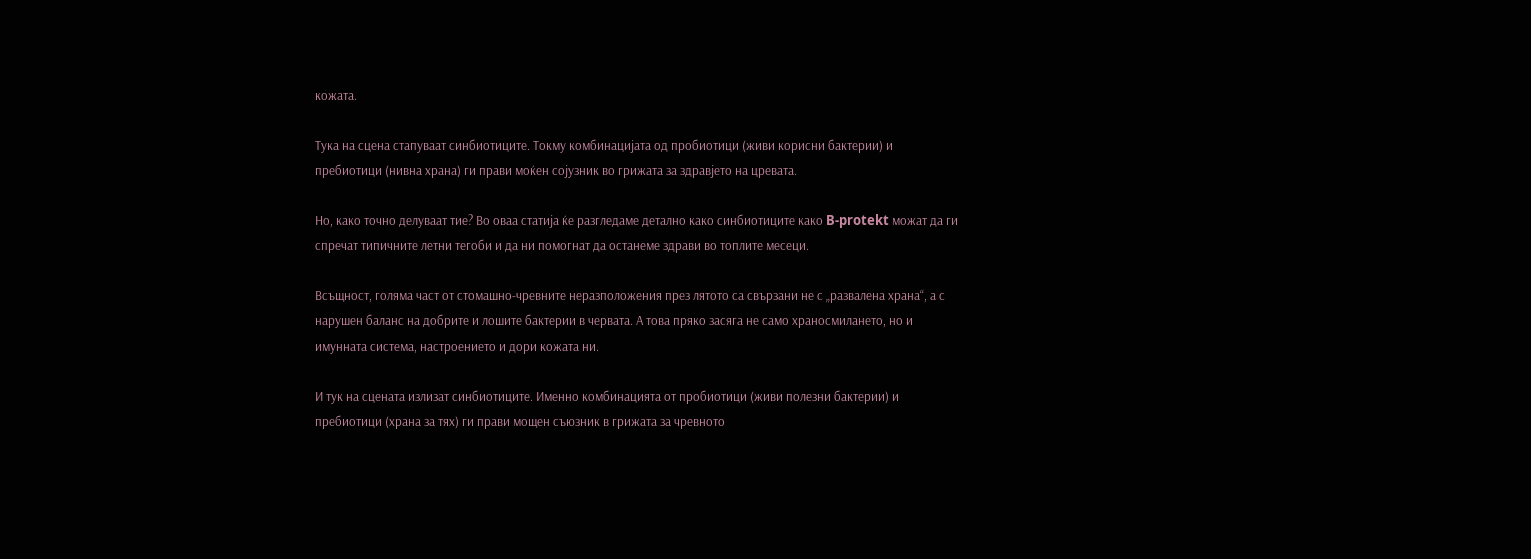кожата.

Тука на сцена стапуваат синбиотиците. Токму комбинацијата од пробиотици (живи корисни бактерии) и пребиотици (нивна храна) ги прави моќен сојузник во грижата за здравјето на цревата.

Но, како точно делуваат тие? Во оваа статија ќе разгледаме детално како синбиотиците како B-protekt можат да ги спречат типичните летни тегоби и да ни помогнат да останеме здрави во топлите месеци.

Всъщност, голяма част от стомашно-чревните неразположения през лятото са свързани не с „развалена храна“, а с нарушен баланс на добрите и лошите бактерии в червата. А това пряко засяга не само храносмилането, но и имунната система, настроението и дори кожата ни.

И тук на сцената излизат синбиотиците. Именно комбинацията от пробиотици (живи полезни бактерии) и пребиотици (храна за тях) ги прави мощен съюзник в грижата за чревното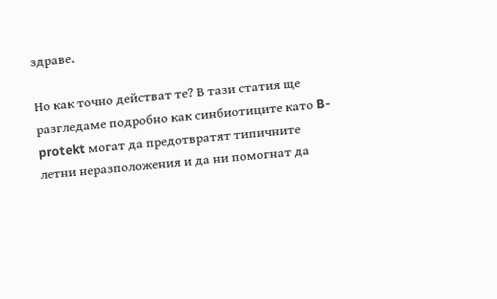здраве.

Но как точно действат те? В тази статия ще разгледаме подробно как синбиотиците като B-protekt могат да предотвратят типичните летни неразположения и да ни помогнат да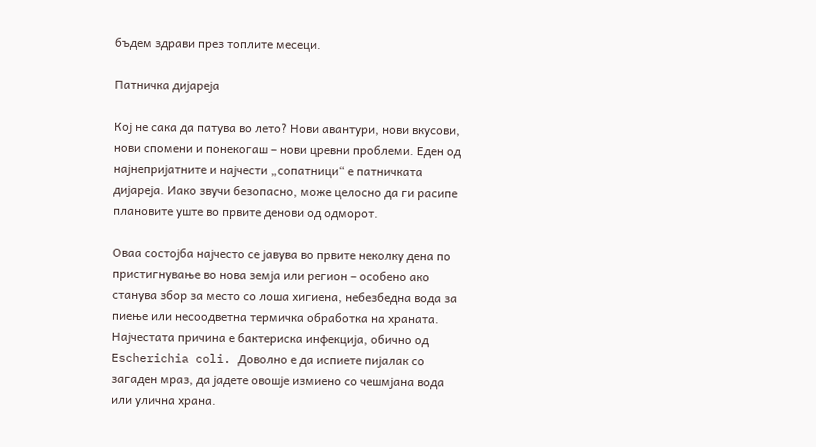бъдем здрави през топлите месеци.

Патничка дијареја

Кој не сака да патува во лето? Нови авантури, нови вкусови, нови спомени и понекогаш – нови цревни проблеми. Еден од најнепријатните и најчести „сопатници“ е патничката дијареја. Иако звучи безопасно, може целосно да ги расипе плановите уште во првите денови од одморот.

Оваа состојба најчесто се јавува во првите неколку дена по пристигнување во нова земја или регион – особено ако станува збор за место со лоша хигиена, небезбедна вода за пиење или несоодветна термичка обработка на храната. Најчестата причина е бактериска инфекција, обично од Escherichia coli. Доволно е да испиете пијалак со загаден мраз, да јадете овошје измиено со чешмјана вода или улична храна.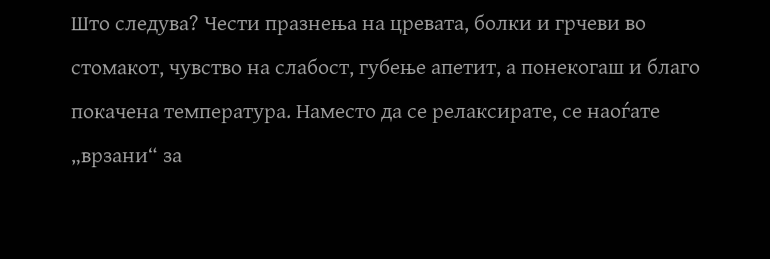Што следува? Чести празнења на цревата, болки и грчеви во стомакот, чувство на слабост, губење апетит, а понекогаш и благо покачена температура. Наместо да се релаксирате, се наоѓате „врзани“ за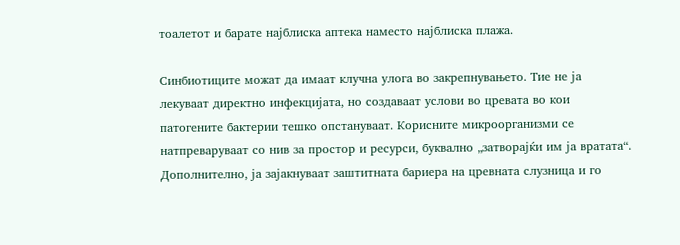тоалетот и барате најблиска аптека наместо најблиска плажа.

Синбиотиците можат да имаат клучна улога во закрепнувањето. Тие не ја лекуваат директно инфекцијата, но создаваат услови во цревата во кои патогените бактерии тешко опстануваат. Корисните микроорганизми се натпреваруваат со нив за простор и ресурси, буквално „затворајќи им ја вратата“. Дополнително, ја зајакнуваат заштитната бариера на цревната слузница и го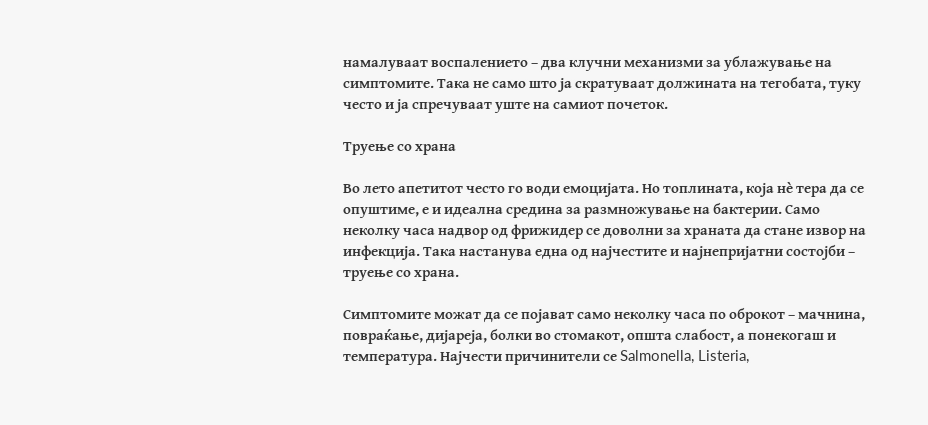намалуваат воспалението – два клучни механизми за ублажување на симптомите. Така не само што ја скратуваат должината на тегобата, туку често и ја спречуваат уште на самиот почеток.

Труење со храна

Во лето апетитот често го води емоцијата. Но топлината, која нè тера да се опуштиме, е и идеална средина за размножување на бактерии. Само неколку часа надвор од фрижидер се доволни за храната да стане извор на инфекција. Така настанува една од најчестите и најнепријатни состојби – труење со храна.

Симптомите можат да се појават само неколку часа по оброкот – мачнина, повраќање, дијареја, болки во стомакот, општа слабост, а понекогаш и температура. Најчести причинители се Salmonella, Listeria,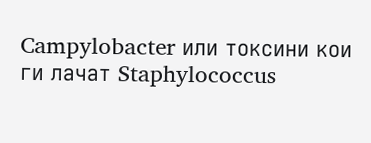Campylobacter или токсини кои ги лачат Staphylococcus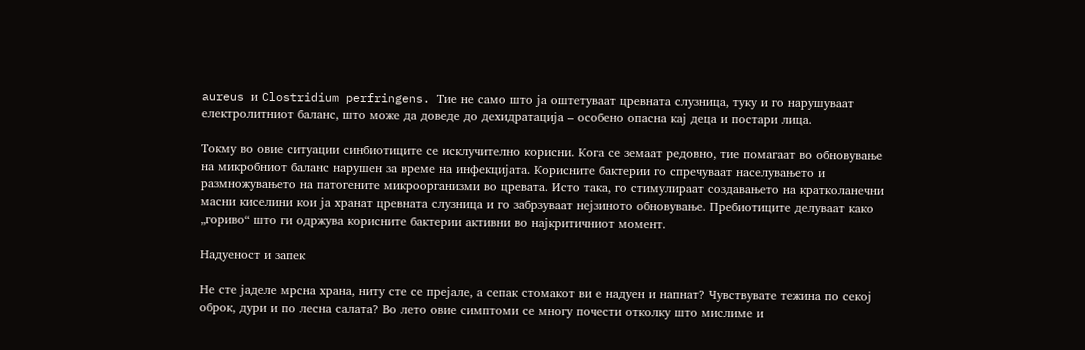aureus и Clostridium perfringens. Тие не само што ја оштетуваат цревната слузница, туку и го нарушуваат електролитниот баланс, што може да доведе до дехидратација – особено опасна кај деца и постари лица.

Токму во овие ситуации синбиотиците се исклучително корисни. Кога се земаат редовно, тие помагаат во обновување на микробниот баланс нарушен за време на инфекцијата. Корисните бактерии го спречуваат населувањето и размножувањето на патогените микроорганизми во цревата. Исто така, го стимулираат создавањето на кратколанечни масни киселини кои ја хранат цревната слузница и го забрзуваат нејзиното обновување. Пребиотиците делуваат како „гориво“ што ги одржува корисните бактерии активни во најкритичниот момент.

Надуеност и запек

Не сте јаделе мрсна храна, ниту сте се прејале, а сепак стомакот ви е надуен и напнат? Чувствувате тежина по секој оброк, дури и по лесна салата? Во лето овие симптоми се многу почести отколку што мислиме и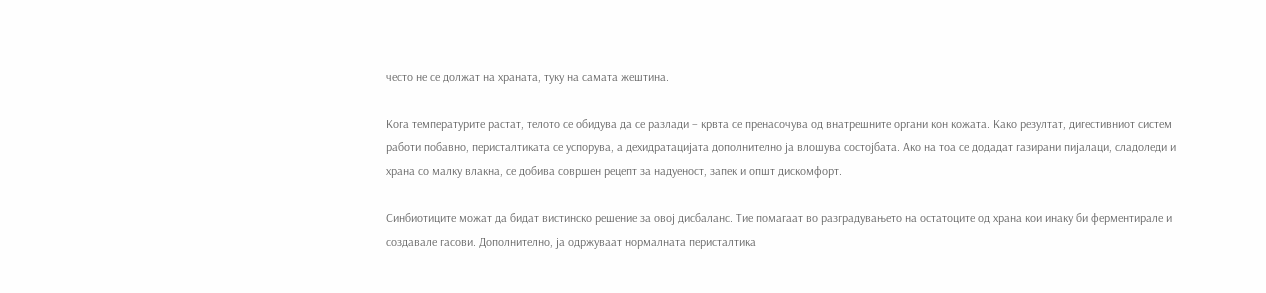често не се должат на храната, туку на самата жештина.

Кога температурите растат, телото се обидува да се разлади – крвта се пренасочува од внатрешните органи кон кожата. Како резултат, дигестивниот систем работи побавно, перисталтиката се успорува, а дехидратацијата дополнително ја влошува состојбата. Ако на тоа се додадат газирани пијалаци, сладоледи и храна со малку влакна, се добива совршен рецепт за надуеност, запек и општ дискомфорт.

Синбиотиците можат да бидат вистинско решение за овој дисбаланс. Тие помагаат во разградувањето на остатоците од храна кои инаку би ферментирале и создавале гасови. Дополнително, ја одржуваат нормалната перисталтика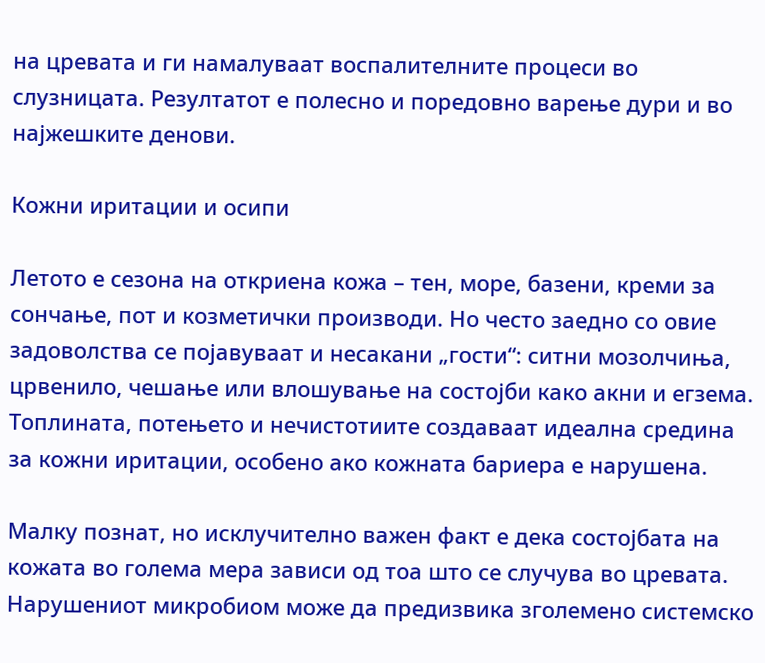на цревата и ги намалуваат воспалителните процеси во слузницата. Резултатот е полесно и поредовно варење дури и во најжешките денови.

Кожни иритации и осипи

Летото е сезона на откриена кожа – тен, море, базени, креми за сончање, пот и козметички производи. Но често заедно со овие задоволства се појавуваат и несакани „гости“: ситни мозолчиња, црвенило, чешање или влошување на состојби како акни и егзема. Топлината, потењето и нечистотиите создаваат идеална средина за кожни иритации, особено ако кожната бариера е нарушена.

Малку познат, но исклучително важен факт е дека состојбата на кожата во голема мера зависи од тоа што се случува во цревата. Нарушениот микробиом може да предизвика зголемено системско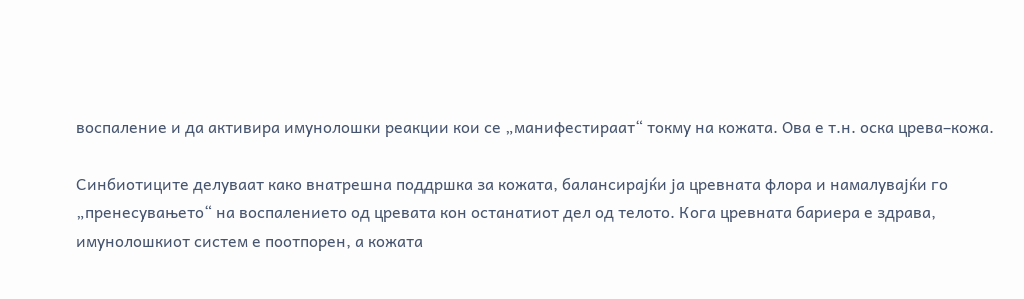воспаление и да активира имунолошки реакции кои се „манифестираат“ токму на кожата. Ова е т.н. оска црева–кожа.

Синбиотиците делуваат како внатрешна поддршка за кожата, балансирајќи ја цревната флора и намалувајќи го „пренесувањето“ на воспалението од цревата кон останатиот дел од телото. Кога цревната бариера е здрава, имунолошкиот систем е поотпорен, а кожата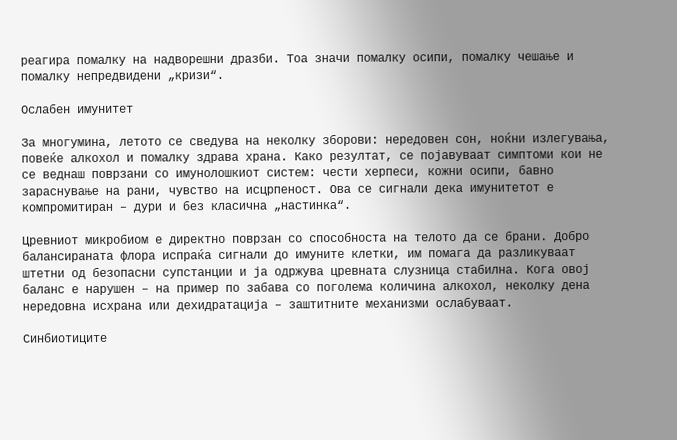реагира помалку на надворешни дразби. Тоа значи помалку осипи, помалку чешање и помалку непредвидени „кризи“.

Ослабен имунитет

За многумина, летото се сведува на неколку зборови: нередовен сон, ноќни излегувања, повеќе алкохол и помалку здрава храна. Како резултат, се појавуваат симптоми кои не се веднаш поврзани со имунолошкиот систем: чести херпеси, кожни осипи, бавно зараснување на рани, чувство на исцрпеност. Ова се сигнали дека имунитетот е компромитиран – дури и без класична „настинка“.

Цревниот микробиом е директно поврзан со способноста на телото да се брани. Добро балансираната флора испраќа сигнали до имуните клетки, им помага да разликуваат штетни од безопасни супстанции и ја одржува цревната слузница стабилна. Кога овој баланс е нарушен – на пример по забава со поголема количина алкохол, неколку дена нередовна исхрана или дехидратација – заштитните механизми ослабуваат.

Синбиотиците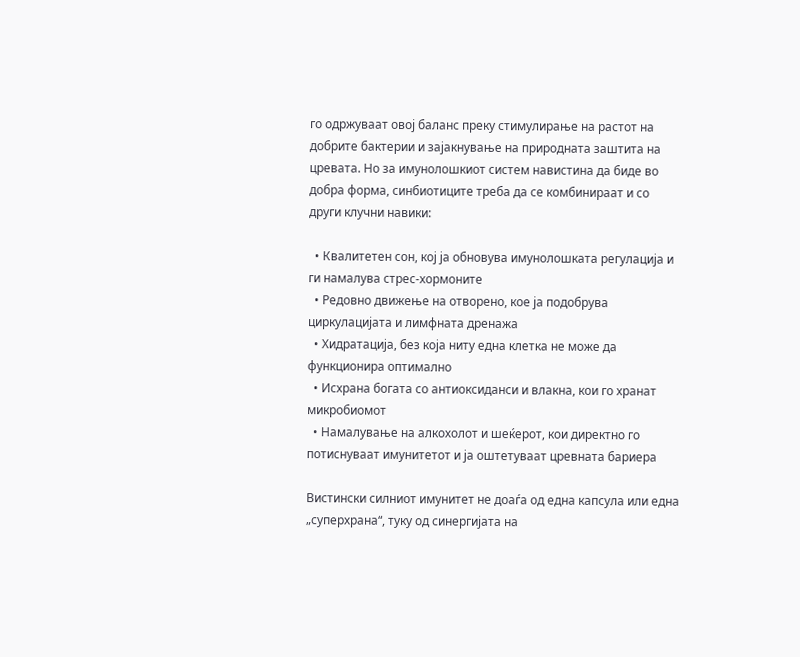го одржуваат овој баланс преку стимулирање на растот на добрите бактерии и зајакнување на природната заштита на цревата. Но за имунолошкиот систем навистина да биде во добра форма, синбиотиците треба да се комбинираат и со други клучни навики:

  • Квалитетен сон, кој ја обновува имунолошката регулација и ги намалува стрес-хормоните
  • Редовно движење на отворено, кое ја подобрува циркулацијата и лимфната дренажа
  • Хидратација, без која ниту една клетка не може да функционира оптимално
  • Исхрана богата со антиоксиданси и влакна, кои го хранат микробиомот
  • Намалување на алкохолот и шеќерот, кои директно го потиснуваат имунитетот и ја оштетуваат цревната бариера

Вистински силниот имунитет не доаѓа од една капсула или една „суперхрана“, туку од синергијата на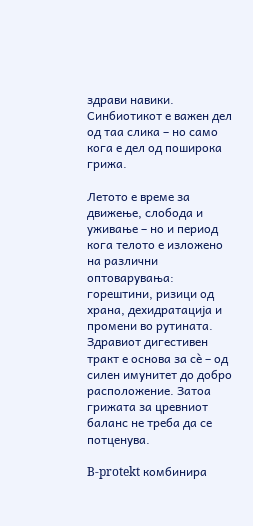здрави навики. Синбиотикот е важен дел од таа слика – но само кога е дел од поширока грижа.

Летото е време за движење, слобода и уживање – но и период кога телото е изложено на различни оптоварувања: горештини, ризици од храна, дехидратација и промени во рутината. Здравиот дигестивен тракт е основа за сè – од силен имунитет до добро расположение. Затоа грижата за цревниот баланс не треба да се потценува.

B-protekt комбинира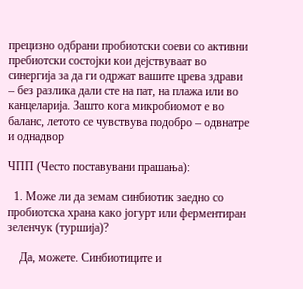прецизно одбрани пробиотски соеви со активни пребиотски состојки кои дејствуваат во синергија за да ги одржат вашите црева здрави – без разлика дали сте на пат, на плажа или во канцеларија. Зашто кога микробиомот е во баланс, летото се чувствува подобро – одвнатре и однадвор

ЧПП (Често поставувани прашања):

  1. Може ли да земам синбиотик заедно со пробиотска храна како јогурт или ферментиран зеленчук (туршија)?

    Да, можете. Синбиотиците и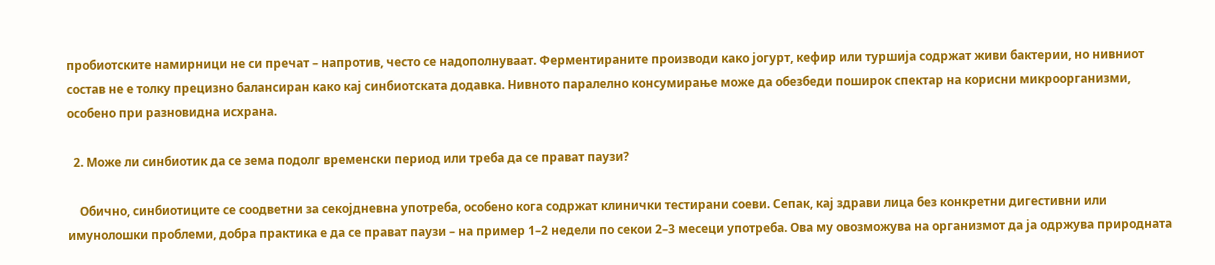пробиотските намирници не си пречат – напротив, често се надополнуваат. Ферментираните производи како јогурт, кефир или туршија содржат живи бактерии, но нивниот состав не е толку прецизно балансиран како кај синбиотската додавка. Нивното паралелно консумирање може да обезбеди поширок спектар на корисни микроорганизми, особено при разновидна исхрана.

  2. Може ли синбиотик да се зема подолг временски период или треба да се прават паузи?

    Обично, синбиотиците се соодветни за секојдневна употреба, особено кога содржат клинички тестирани соеви. Сепак, кај здрави лица без конкретни дигестивни или имунолошки проблеми, добра практика е да се прават паузи – на пример 1–2 недели по секои 2–3 месеци употреба. Ова му овозможува на организмот да ја одржува природната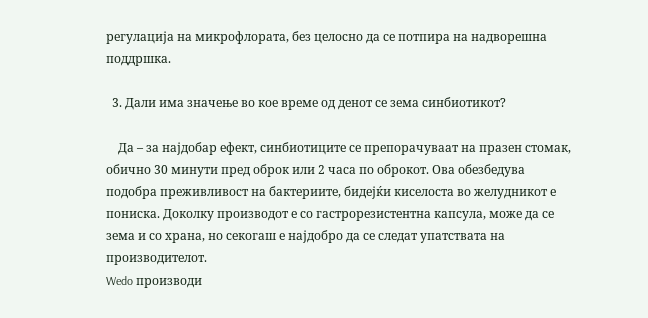регулација на микрофлората, без целосно да се потпира на надворешна поддршка.

  3. Дали има значење во кое време од денот се зема синбиотикот?

    Да – за најдобар ефект, синбиотиците се препорачуваат на празен стомак, обично 30 минути пред оброк или 2 часа по оброкот. Ова обезбедува подобра преживливост на бактериите, бидејќи киселоста во желудникот е пониска. Доколку производот е со гастрорезистентна капсула, може да се зема и со храна, но секогаш е најдобро да се следат упатствата на производителот.
Wedo производи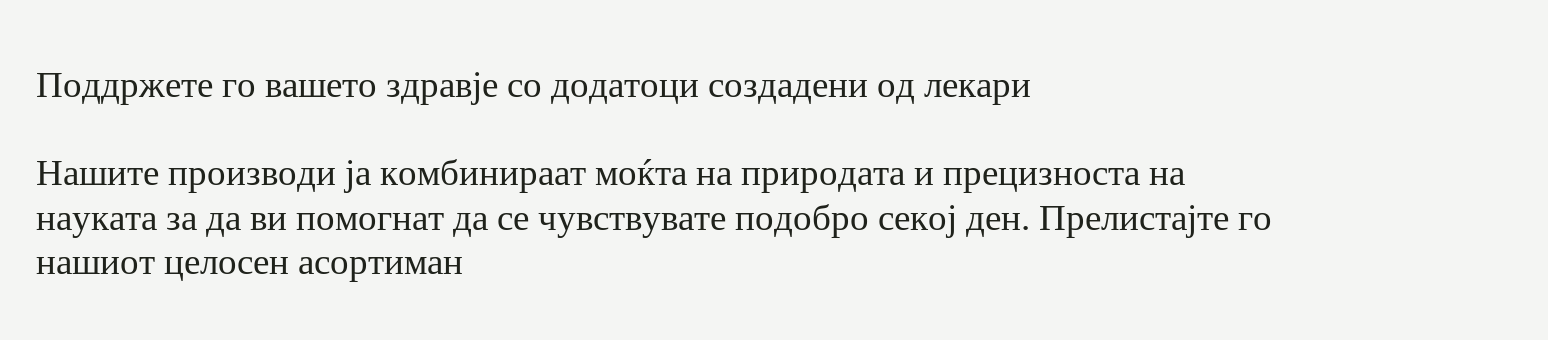Поддржете го вашето здравје со додатоци создадени од лекари

Нашите производи ја комбинираат моќта на природата и прецизноста на науката за да ви помогнат да се чувствувате подобро секој ден. Прелистајте го нашиот целосен асортиман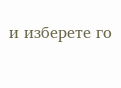и изберете го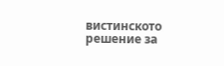вистинското решение за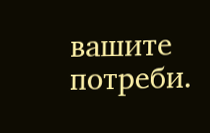вашите потреби.